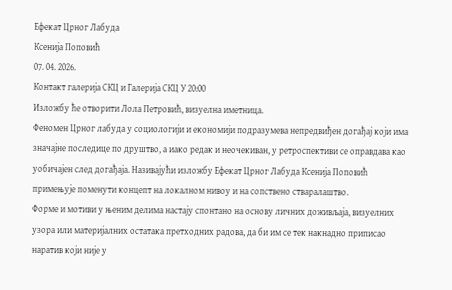Ефекат Црног Лабуда
Ксенија Поповић
07. 04. 2026.
Контакт галерија СКЦ и Галерија СКЦ У 20:00
Изложбу ће отворити Лола Петровић, визуелна иметница.
Феномен Црног лабуда у социологији и економији подразумева непредвиђен догађај који има значајне последице по друштво, а иако редак и неочекиван, у ретроспективи се оправдава као уобичајен след догађаја. Називајући изложбу Ефекат Црног Лабуда Ксенија Поповић примењује поменути концепт на локалном нивоу и на сопствено стваралаштво.
Форме и мотиви у њеним делима настају спонтано на основу личних доживљаја, визуелних узора или материјалних остатака претходних радова, да би им се тек накнадно приписао наратив који није у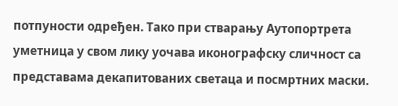потпуности одређен. Тако при стварању Аутопортрета уметница у свом лику уочава иконографску сличност са представама декапитованих светаца и посмртних маски.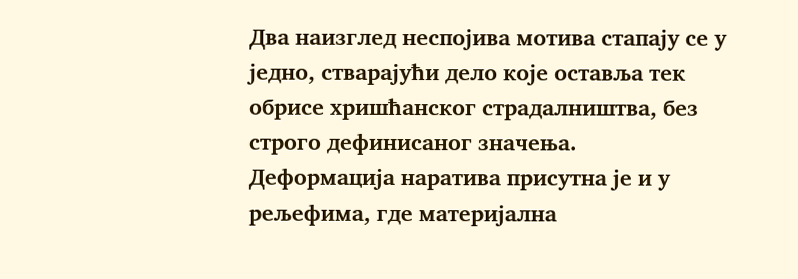Два наизглед неспојива мотива стапају се у једно, стварајући дело које оставља тек обрисе хришћанског страдалништва, без строго дефинисаног значења.
Деформација наратива присутна је и у рељефима, где материјална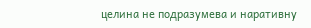целина не подразумева и наративну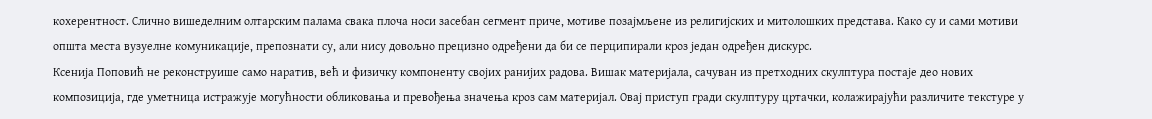кохерентност. Слично вишеделним олтарским палама свака плоча носи засебан сегмент приче, мотиве позајмљене из религијских и митолошких представа. Како су и сами мотиви општа места вузуелне комуникације, препознати су, али нису довољно прецизно одређени да би се перципирали кроз један одређен дискурс.
Ксенија Поповић не реконструише само наратив, већ и физичку компоненту својих ранијих радова. Вишак материјала, сачуван из претходних скулптура постаје део нових композиција, где уметница истражује могућности обликовања и превођења значења кроз сам материјал. Овај приступ гради скулптуру цртачки, колажирајући различите текстуре у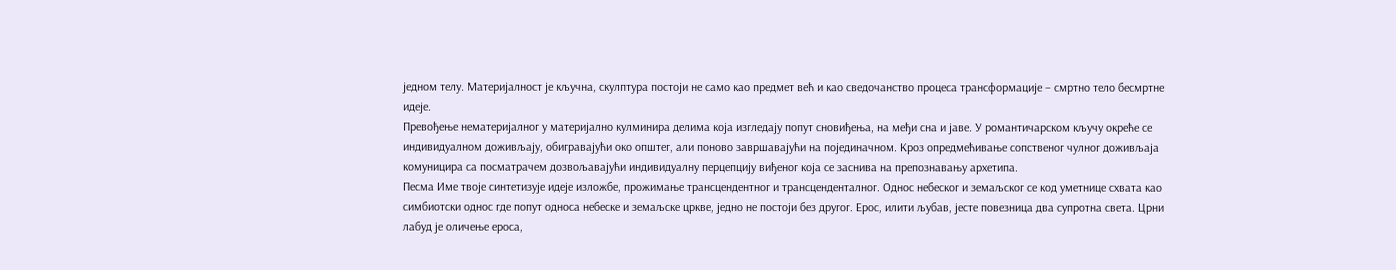једном телу. Материјалност је кључна, скулптура постоји не само као предмет већ и као сведочанство процеса трансформације – смртно тело бесмртне идеје.
Превођење нематеријалног у материјално кулминира делима која изгледају попут сновиђења, на међи сна и јаве. У романтичарском кључу окреће се индивидуалном доживљају, обигравајући око општег, али поново завршавајући на појединачном. Кроз опредмећивање сопственог чулног доживљаја комуницира са посматрачем дозвољавајући индивидуалну перцепцију виђеног која се заснива на препознавању архетипа.
Песма Име твоје синтетизује идеје изложбе, прожимање трансцендентног и трансценденталног. Однос небеског и земаљског се код уметнице схвата као симбиотски однос где попут односа небеске и земаљске цркве, једно не постоји без другог. Ерос, илити љубав, јесте повезница два супротна света. Црни лабуд је оличење ероса,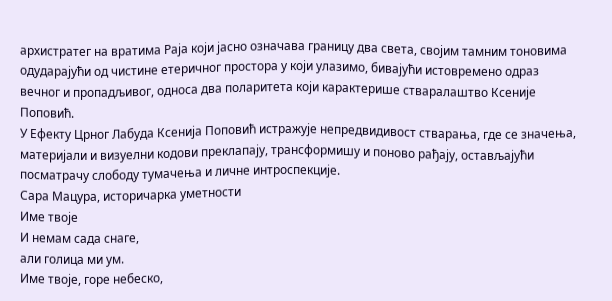архистратег на вратима Раја који јасно означава границу два света, својим тамним тоновима одударајући од чистине етеричног простора у који улазимо, бивајући истовремено одраз вечног и пропадљивог, односа два поларитета који карактерише стваралаштво Ксеније Поповић.
У Ефекту Црног Лабуда Ксенија Поповић истражује непредвидивост стварања, где се значења, материјали и визуелни кодови преклапају, трансформишу и поново рађају, остављајући посматрачу слободу тумачења и личне интроспекције.
Сара Мацура, историчарка уметности
Име твоје
И немам сада снаге,
али голица ми ум.
Име твоје, горе небеско,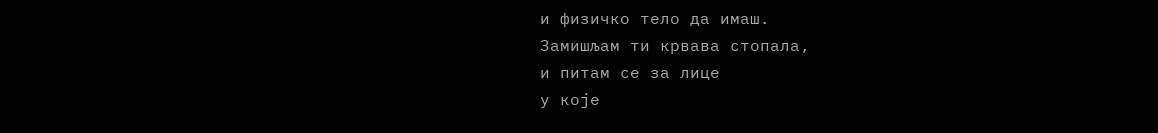и физичко тело да имаш.
Замишљам ти крвава стопала,
и питам се за лице
у које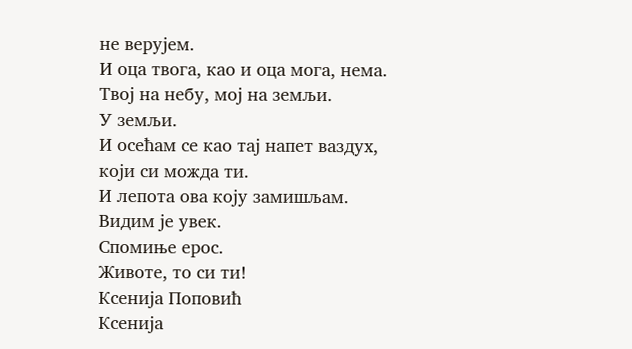не верујем.
И оца твога, као и оца мога, нема.
Твој на небу, мој на земљи.
У земљи.
И осећам се као тај напет ваздух,
који си можда ти.
И лепота ова коју замишљам.
Видим је увек.
Спомиње ерос.
Животе, то си ти!
Ксенија Поповић
Ксенија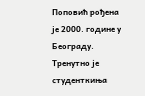Поповић рођена је 2000. године у Београду. Тренутно је студенткиња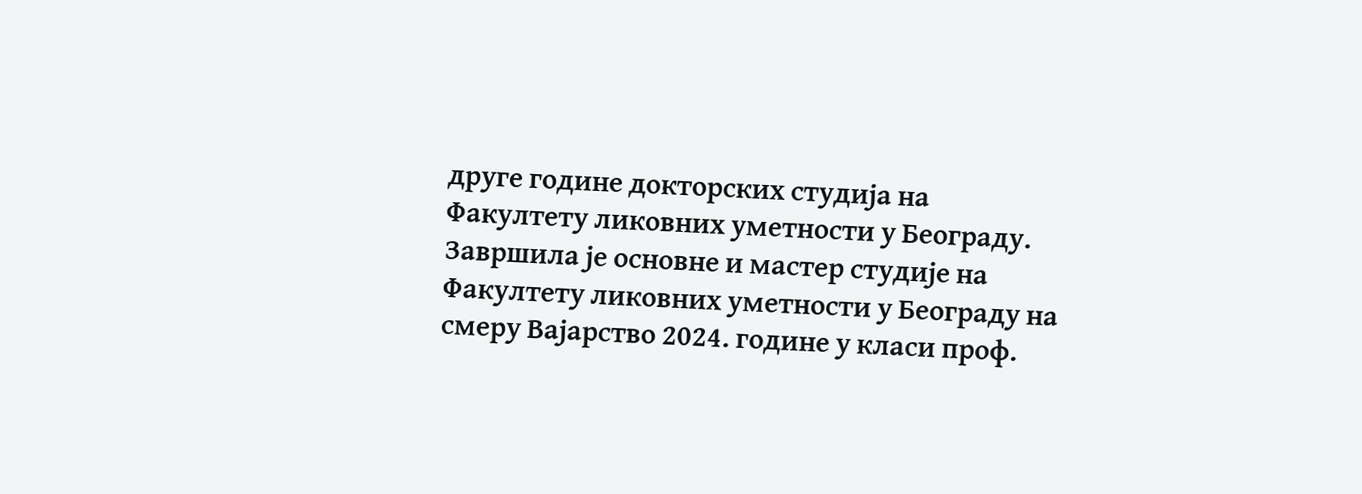друге године докторских студија на Факултету ликовних уметности у Београду. Завршила је основне и мастер студије на Факултету ликовних уметности у Београду на смеру Вајарство 2024. године у класи проф.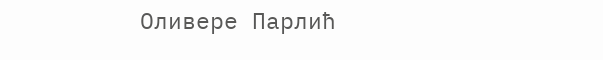Оливере Парлић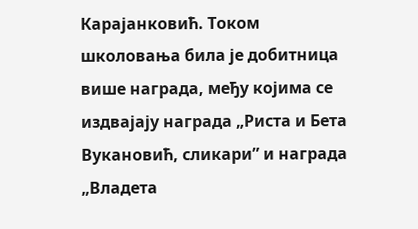Карајанковић. Током школовања била је добитница више награда, међу којима се издвајају награда „Риста и Бета Вукановић, сликари” и награда „Владета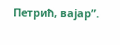Петрић, вајар”.